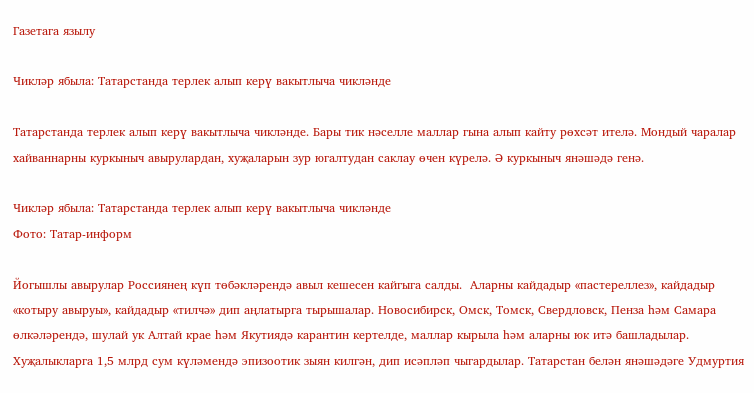Газетага язылу

Чикләр ябыла: Татарстанда терлек алып керү вакытлыча чикләнде

Татарстанда терлек алып керү вакытлыча чикләнде. Бары тик нәселле маллар гына алып кайту рөхсәт ителә. Мондый чаралар хайваннарны куркыныч авырулардан, хуҗаларын зур югалтудан саклау өчен күрелә. Ә куркыныч янәшәдә генә.

Чикләр ябыла: Татарстанда терлек алып керү вакытлыча чикләнде
Фото: Татар-информ

Йогышлы авырулар Россиянең күп төбәкләрендә авыл кешесен кайгыга салды.  Аларны кайдадыр «пастереллез», кайдадыр «котыру авыруы», кайдадыр «тилчә» дип аңлатырга тырышалар. Новосибирск, Омск, Томск, Свердловск, Пенза һәм Самара өлкәләрендә, шулай ук Алтай крае һәм Якутиядә карантин кертелде, маллар кырыла һәм аларны юк итә башладылар. Хуҗалыкларга 1,5 млрд сум күләмендә эпизоотик зыян килгән, дип исәпләп чыгардылар. Татарстан белән янәшәдәге Удмуртия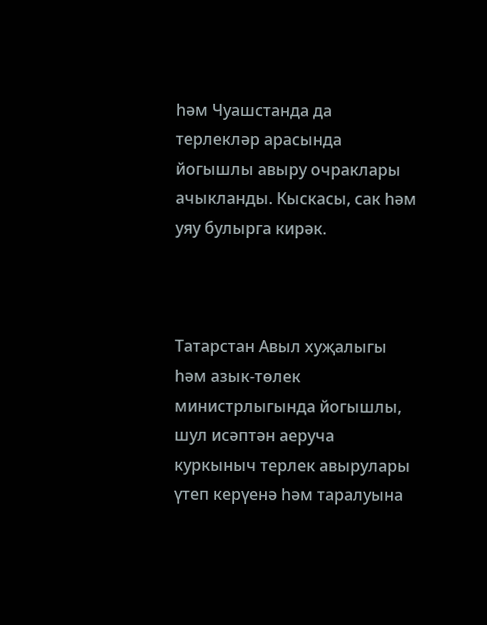һәм Чуашстанда да терлекләр арасында йогышлы авыру очраклары ачыкланды. Кыскасы, сак һәм уяу булырга кирәк.



Татарстан Авыл хуҗалыгы һәм азык-төлек министрлыгында йогышлы, шул исәптән аеруча куркыныч терлек авырулары үтеп керүенә һәм таралуына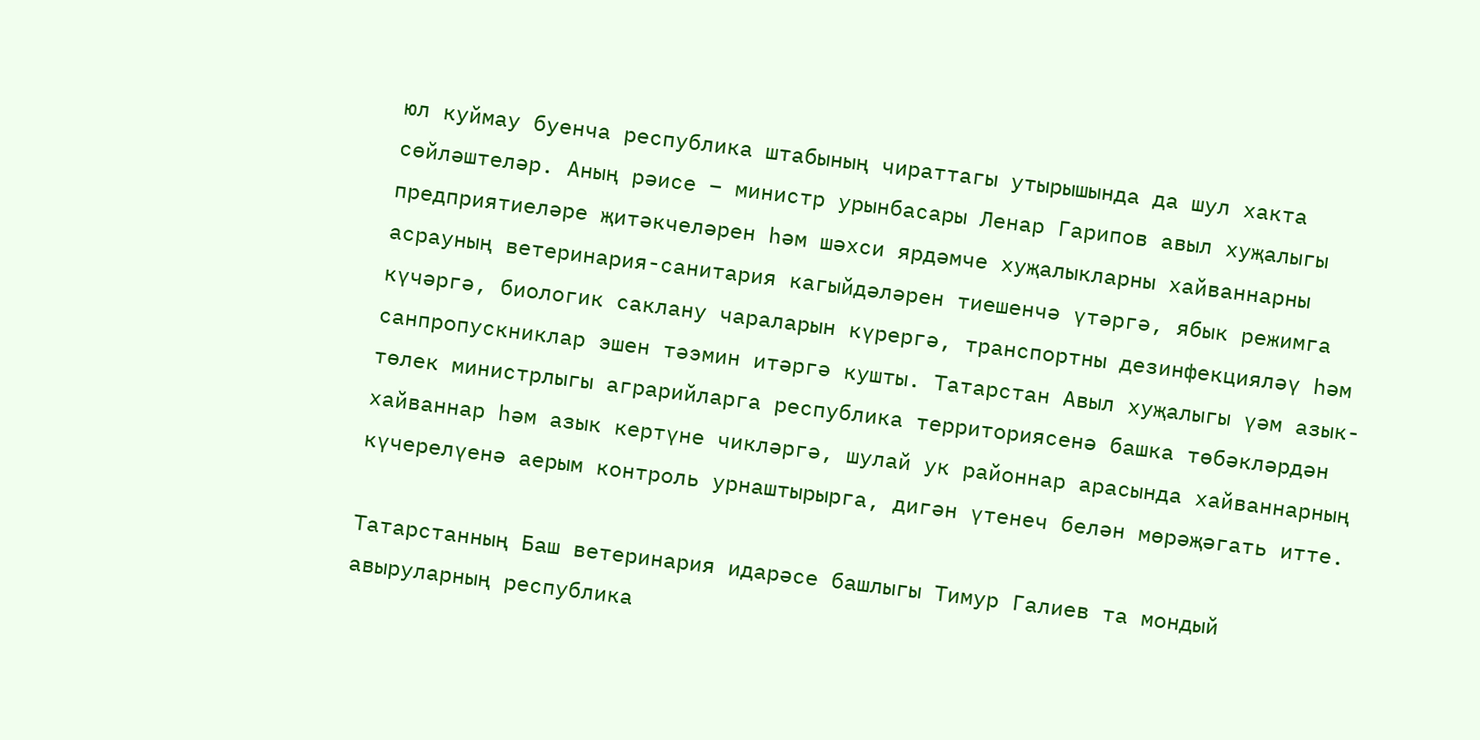юл куймау буенча республика штабының чираттагы утырышында да шул хакта сөйләштеләр. Аның рәисе – министр урынбасары Ленар Гарипов авыл хуҗалыгы предприятиеләре җитәкчеләрен һәм шәхси ярдәмче хуҗалыкларны хайваннарны асрауның ветеринария-санитария кагыйдәләрен тиешенчә үтәргә, ябык режимга күчәргә, биологик саклану чараларын күрергә, транспортны дезинфекцияләү һәм санпропускниклар эшен тәэмин итәргә кушты. Татарстан Авыл хуҗалыгы үәм азык-төлек министрлыгы аграрийларга республика территориясенә башка төбәкләрдән хайваннар һәм азык кертүне чикләргә, шулай ук районнар арасында хайваннарның күчерелүенә аерым контроль урнаштырырга, дигән үтенеч белән мөрәҗәгать итте.

Татарстанның Баш ветеринария идарәсе башлыгы Тимур Галиев та мондый авыруларның республика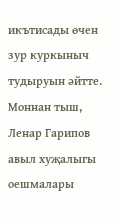икътисады өчен зур куркыныч тудыруын әйтте. Моннан тыш, Ленар Гарипов авыл хуҗалыгы оешмалары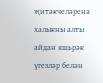җитәкчеләренә халыкны алты айдан яшьрәк үгезләр белән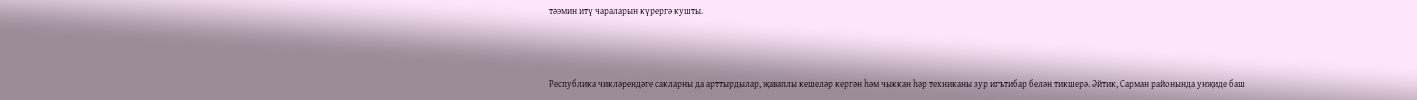тәэмин итү чараларын күрергә кушты.



Республика чикләрендәге сакларны да арттырдылар, җаваплы кешеләр кергән һәм чыккан һәр техниканы зур игътибар белән тикшерә. Әйтик, Сарман районында унҗиде баш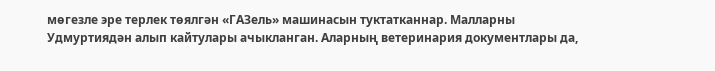мөгезле эре терлек төялгән «ГАЗель» машинасын туктатканнар. Малларны Удмуртиядән алып кайтулары ачыкланган. Аларның ветеринария документлары да,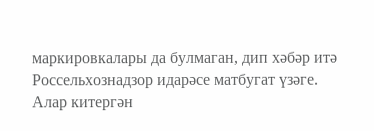маркировкалары да булмаган, дип хәбәр итә Россельхознадзор идарәсе матбугат үзәге. Алар китергән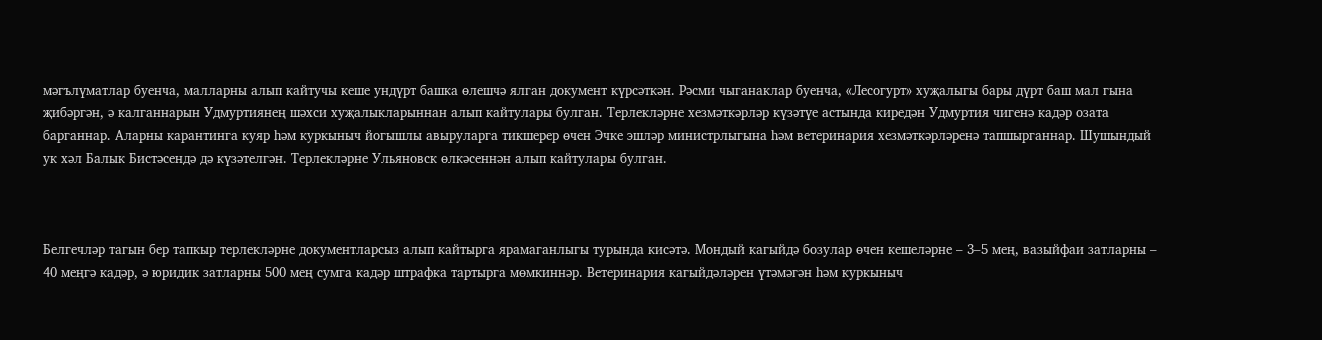мәгълүматлар буенча, малларны алып кайтучы кеше ундүрт башка өлешчә ялган документ күрсәткән. Рәсми чыганаклар буенча, «Лесогурт» хуҗалыгы бары дүрт баш мал гына җибәргән, ә калганнарын Удмуртиянең шәхси хуҗалыкларыннан алып кайтулары булган. Терлекләрне хезмәткәрләр күзәтүе астында киредән Удмуртия чигенә кадәр озата барганнар. Аларны карантинга куяр һәм куркыныч йогышлы авыруларга тикшерер өчен Эчке эшләр министрлыгына һәм ветеринария хезмәткәрләренә тапшырганнар. Шушындый ук хәл Балык Бистәсендә дә күзәтелгән. Терлекләрне Ульяновск өлкәсеннән алып кайтулары булган.



Белгечләр тагын бер тапкыр терлекләрне документларсыз алып кайтырга ярамаганлыгы турында кисәтә. Мондый кагыйдә бозулар өчен кешеләрне – 3–5 мең, вазыйфаи затларны – 40 меңгә кадәр, ә юридик затларны 500 мең сумга кадәр штрафка тартырга мөмкиннәр. Ветеринария кагыйдәләрен үтәмәгән һәм куркыныч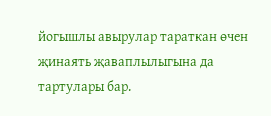йогышлы авырулар тараткан өчен җинаять җаваплылыгына да тартулары бар.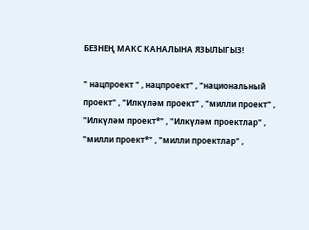БЕЗНЕҢ МАКС КАНАЛЫНА ЯЗЫЛЫГЫЗ!

" нацпроект " , нацпроект" , "национальный проект" , "Илкүләм проект" , "милли проект" , "Илкүләм проект*" , "Илкүләм проектлар" , "милли проект*" , "милли проектлар" ,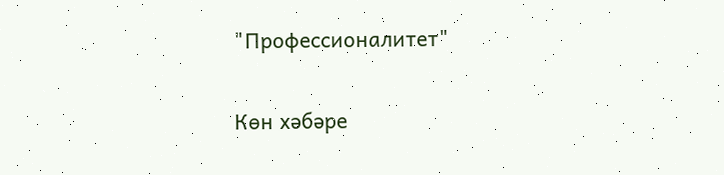"Профессионалитет"

Көн хәбәре